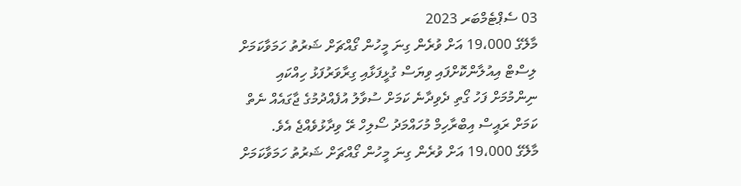03 ސެޕްޓެމްބަރ 2023
މާލޭގެ 19،000 އަށް ވުރެން ގިނަ މީހުން ގޯއްޗަށް ޝަރުތު ހަމަވާކަމަށް ލިސްޓް އިއުލާންކޮށްފައި ވިޔަސް ގުޅީފަޅާއި ގިރާވަރުފަޅު ހިއްކައި ނިންމުމަށް ފަހު ގޯތި ދެވިދާނެ ކަމަށް ސުވާލު އުފެއްދުމުގެ ޖާގައެއް ނެތް ކަމަށް ރައީސް އިބްރާހިމް މުހައްމަދު ސޯލިހް ރޭ ވިދާޅުވެއްޖެ އެވެ.
މާލޭގެ 19،000 އަށް ވުރެން ގިނަ މީހުން ގޯއްޗަށް ޝަރުތު ހަމަވާކަމަށް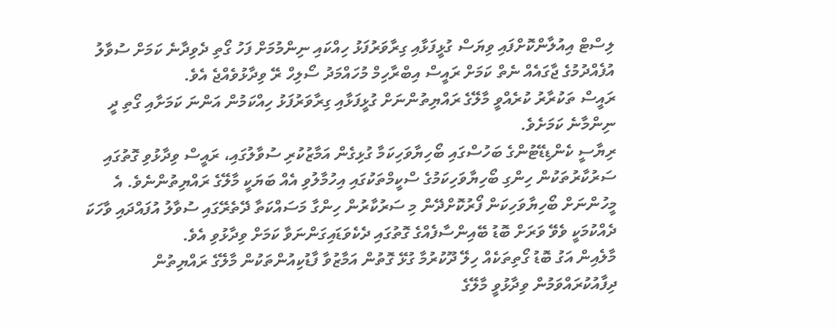ލިސްޓް އިއުލާންކޮށްފައި ވިޔަސް ގުޅީފަޅާއި ގިރާވަރުފަޅު ހިއްކައި ނިންމުމަށް ފަހު ގޯތި ދެވިދާނެ ކަމަށް ސުވާލު އުފެއްދުމުގެ ޖާގައެއް ނެތް ކަމަށް ރައީސް އިބްރާހިމް މުހައްމަދު ސޯލިހް ރޭ ވިދާޅުވެއްޖެ އެވެ.
ރައީސް ތަކުރާރު ކުރެއްވީ މާލޭގެ ރައްޔިތުންނަށް ގުޅީފަޅާއި ގިރާވަރުފަޅު ހިއްކަމުން އަންނަ ކަމަށާއި ގޯތި ދީ ނިންމާނެ ކަމަށެވެ.
ރިޔާސީ ކެންޑިޑޭޓުންގެ ބަހުސްގައި ބޯހިޔާވަހިކަމާ ގުޅިގެން އަމާޒުކުރި ސުވާލުގައި، ރައީސް ވިދާޅުވި ގޮތުގައި ސަރުކާރުތަކުން ހިންގި ބޯހިޔާވަހިކަމުގެ ސްކީމްތަކުގައި އިހުމާލުވި އެއް ބަޔަކީ މާލޭގެ ރައްޔިތުންނެވެ. އެ މީހުންނަށް ބޯހިޔާވަހިކަން ފޯރުކޮށްދޭން މި ސަރުކާރުން ހިންގާ މަސައްކަތާ ދޭތެރޭގައި ސުވާލު އުފައްދައި ވާހަކަ ދެއްކުމަކީ ވެވޭ ވަރަށް ބޮޑު ބޭއިންސާފެއްގެ ގޮތުގައި ދެކެވަޑައިގަންނަވާ ކަމަށް ވިދާޅުވި އެވެ.
މާލެއިން އަގު ބޮޑު ގޯތިތަކެއް ހިލޭ ދޫކުރުމާ ގުޅޭ ގޮތުން އަމާޒުވާ ފާޑުކިއުންތަކުން މާލޭގެ ރައްޔިތުން ދިފާއުކުރައްވަމުން ވިދާޅުވީ މާލޭގެ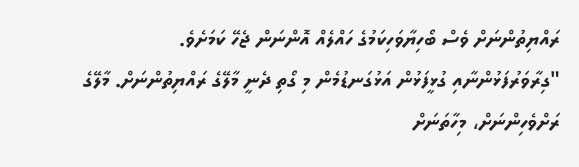ރައްޔިތުންނަށް ވެސް ބޯހިޔާވަހިކަމުގެ ހައްލެއް އޮންނަން ޖެހޭ ކަމަށެވެ.
"ގިރާވަރުފަޅުންނާއި ގުޅީފަޅުން އަޅުގަނޑުމެން މި ގޯތި ދެނީ މާލޭގެ ރައްޔިތުންނަށް. މާލޭގެ ރަށްވެހިންނަށް، މިހާތަނަށް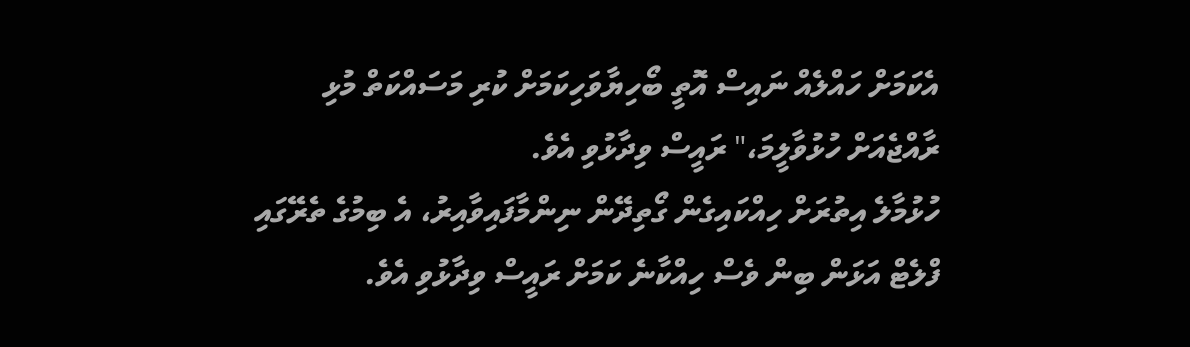އެކަމަށް ހައްލެއް ނައިސް އޮތީ ބޯހިޔާވަހިކަމަށް ކުރި މަސައްކަތް މުޅި ރާއްޖެއަށް ހުޅުވާލީމަ،" ރައީސް ވިދާޅުވި އެވެ.
ހުޅުމާލެ އިތުރަށް ހިއްކައިގެން ގޯތިދޭން ނިންމާފައިވާއިރު، އެ ބިމުގެ ތެރޭގައި ފްލެޓް އަޅަން ބިން ވެސް ހިއްކާނެ ކަމަށް ރައީސް ވިދާޅުވި އެވެ.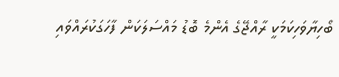ބޯހިޔާވަހިކަމަކީ ރާއްޖޭގެ އެންމެ ބޮޑު މައްސަލަކަން ފާހަގަކުރައްވައި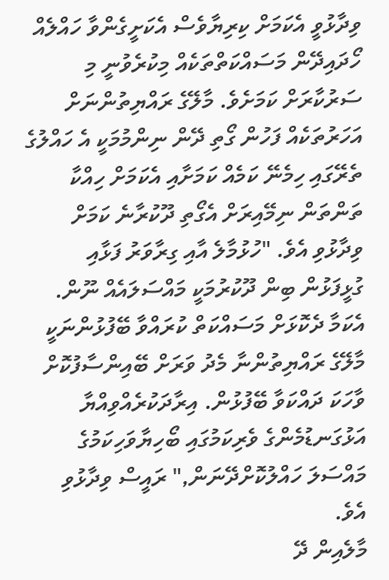ވިދާޅުވީ އެކަމަށް ކިރިޔާވެސް އެކަށީގެންވާ ހައްލެއް ހޯދައިދޭން މަސައްކަތްތަކެއް މިކުރެވުނީ މި ސަރުކާރަށް ކަމަށެވެ. މާލޭގެ ރައްޔިތުންނަށް އަހަރުތަކެއް ފަހުން ގޯތި ދޭން ނިންމުމަކީ އެ ހައްލުގެ ތެރޭގައި ހިމެނޭ ކަމެއް ކަމަށާއި އެކަމަށް ހިއްކާ ތަންތަން ނިމޭއިރަށް އެގޯތި ދޫކުރާނެ ކަމަށް ވިދާޅުވި އެވެ. "ހުޅުމާލެ އާއި ގިރާވަރު ފަޅާއި ގުޅީފަޅުން ބިން ދޫކުރުމަކީ މައްސަލައެއް ނޫން. އެކަމާ ދެކޮޅަށް މަސައްކަތް ކުރައްވާ ބޭފުޅުންނަކީ މާލޭގެ ރައްޔިތުންނާ މެދު ވަރަށް ބޭއިންސާފުކޮށް ވާހަކަ ދައްކަވާ ބޭފުޅުން. އިރާދަކުރެއްވިއްޔާ އަޅުގަނޑުމެންގެ ވެރިކަމުގައި ބޯހިޔާވަހިކަމުގެ މައްސަލަ ހައްލުކޮށްދޭނަން," ރައީސް ވިދާޅުވި އެވެ.
މާލެއިން ދޭ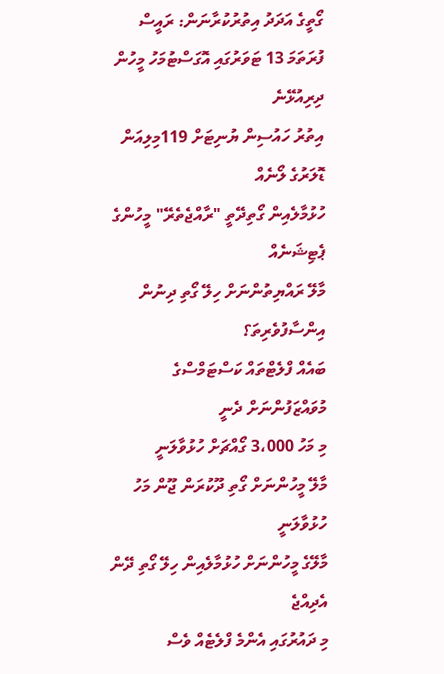ގޯތީގެ އަދަދު އިތުރުކުރާނަން: ރައީސް
ފުރަތަމަ 13 ޓަވަރުގައި އޮގަސްޓުމަހު މީހުން ދިރިއުޅޭނެ
އިތުރު ހައުސިން ޔުނިޓަށް 119މިލިއަން ޑޮލަރުގެ ލޯނެއް
ހުޅުމާލެއިން ގޯތިދޭތީ "ރާއްޖެތެރޭ" މީހުންގެ ޕެޓިޝަނެއް
މާލޭ ރައްޔިތުންނަށް ހިލޭ ގޯތި ދިނުން އިންސާފުވެރިތަ؟
ބައެއް ފްލެޓްތައް ކަސްޓަމްސްގެ މުވައްޒަފުންނަށް ދެނީ
މި މަހު 3،000 ގޯއްޗަށް ހުޅުވާލަނީ
މާލޭ މީހުންނަށް ގޯތި ދޫކުރަން ޖޫން މަހު ހުޅުވާލަނީ
މާލޭގެ މީހުންނަށް ހުޅުމާލެއިން ހިލޭ ގޯތި ދޭން އެދިއްޖެ
މި ދައުރުގައި އެންމެ ފްލެޓެއް ވެސް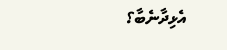އެޅިދާނެބާ؟